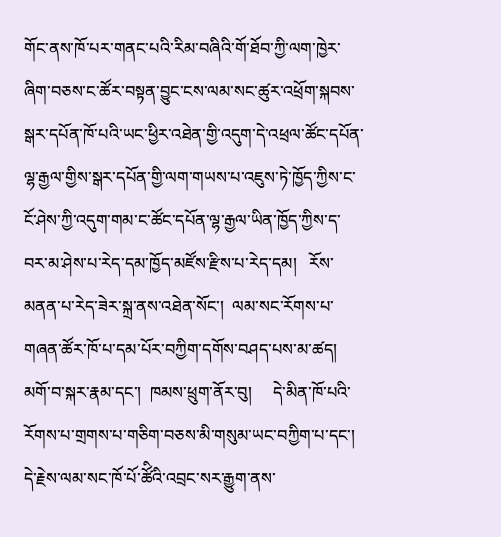གོང་ནས་ཁོ་པར་གནང་པའི་རིམ་བཞིའི་གོ་ཐོབ་ཀྱི་ལག་ཁྱེར་ཞིག་བཅས་ང་ཚོར་བསྟན་བྱུང་ངས་ལམ་སང་ཚུར་འཕྲོག་སྐབས་སྒར་དཔོན་ཁོ་པའི་ཡང་ཕྱིར་འཐེན་གྱི་འདུག་དེ་འཕྲལ་ཚོང་དཔོན་ལྷ་རྒྱལ་གྱིས་སྒར་དཔོན་གྱི་ལག་གཡས་པ་འཇུས་ཏེ་ཁྱོད་ཀྱིས་ང་ངོ་ཤེས་ཀྱི་འདུག་གམ་ང་ཚོང་དཔོན་ལྷ་རྒྱལ་ཡིན་ཁྱོད་ཀྱིས་ད་བར་མ་ཤེས་པ་རེད་དམ་ཁྱོད་མཛོས་རྫིས་པ་རེད་དམ།   རོས་མནན་པ་རེད་ཟེར་སྐྲ་ནས་འཐེན་སོང་།  ལམ་སང་རོགས་པ་གཞན་ཚོར་ཁོ་པ་དམ་པོར་བཀྱིག་དགོས་བཤད་པས་མ་ཚད། མགོ་བ་སྐར་རྣམ་དང་།  ཁམས་ཕྲུག་ནོར་བུ།     དེ་མིན་ཁོ་པའི་རོགས་པ་གྲགས་པ་གཅིག་བཅས་མི་གསུམ་ཡང་བཀྱིག་པ་དང་།  དེ་རྗེས་ལམ་སང་ཁོ་པོ་ཚོིའི་འབྲང་སར་རྒྱུག་ནས་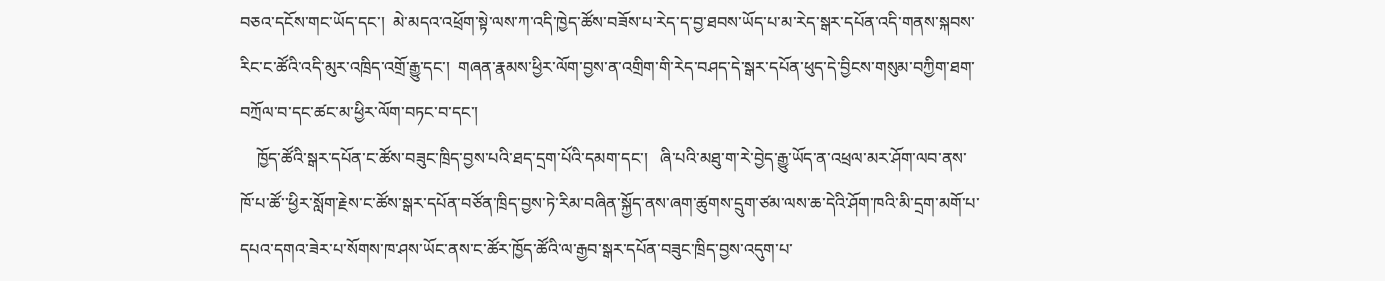བཅའ་དངོས་གང་ཡོད་དང་།  མེ་མདའ་འཕྲོག་སྟེ་ལས་ཀ་འདི་ཁྱེད་ཚོས་བཟོས་པ་རེད་ད་བྱ་ཐབས་ཡོད་པ་མ་རེད་སྒར་དཔོན་འདི་གནས་སྐབས་རིང་ང་ཚོའི་འདི་མུར་འཁྲིད་འགྲོ་རྒྱུ་དང་།  གཞན་རྣམས་ཕྱིར་ལོག་བྱས་ན་འགྲིག་གི་རེད་བཤད་དེ་སྒར་དཔོན་ཕུད་དེ་བྱིངས་གསུམ་བཀྱིག་ཐག་བཀྲོལ་བ་དང་ཚང་མ་ཕྱིར་ལོག་བཏང་བ་དང་།
    ཁྱོད་ཚོའི་སྒར་དཔོན་ང་ཚོས་བཟུང་ཁྲིད་བྱས་པའི་ཐད་དྲག་པོའི་དམག་དང་།   ཞི་པའི་མཐུ་ག་རེ་བྱེད་རྒྱུ་ཡོད་ན་འཕྲལ་མར་ཤོག་ལབ་ནས་ཁོ་པ་ཚོ་་ཕྱིར་སློག་རྗེས་ང་ཚོས་སྒར་དཔོན་བཙོན་ཁྲིད་བྱས་ཏེ་རིམ་བཞིན་སྐྱོད་ནས་ཞག་ཚུགས་དྲུག་ཙམ་ལས་ཆ་དེའི་ཤོག་ཁའི་མི་དྲག་མགོ་པ་དཔའ་དགའ་ཟེར་པ་སོགས་ཁ་ཤས་ཡོང་ནས་ང་ཚོར་ཁྱོད་ཚོའི་ལ་རྒྱབ་སྒར་དཔོན་བཟུང་ཁྲིད་བྱས་འདུག་པ་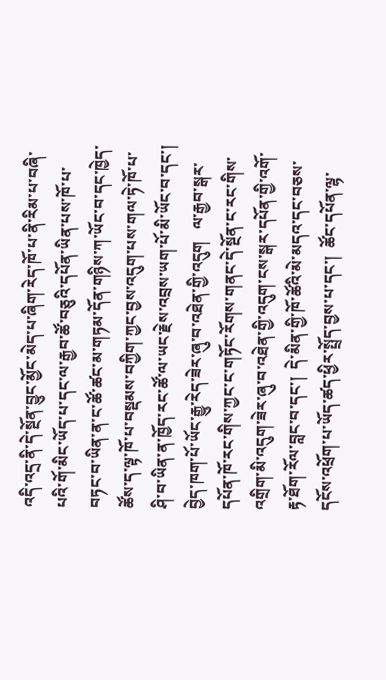འདི་འདྲ་ནི་དེ་སྔོན་བྱུང་མྱོང་མེད་པ་ཞིག་རེད་ཁོ་པ་ནི་རིམ་པ་བཞི་པའི་གོ་མིང་ཡོད་པ་དང་ལ་རྒྱབ་ཚོ་བཅུའི་དཔོན་ཡིན་པས་ཁོ་པ་བཏང་བ་ཡིན་ན་ང་ཚོ་ཚང་མ་གཏམ་དོན་གཉིས་ཀ་ཡོང་བ་དང་ཁྱེད་ཚོས་ད་ལྟ་ཁོ་པ་བསྡམས་བཀྱིག་ཀྱང་བྱས་འདུག་པས་གལ་ཏེ་ཁོ་པ་ཤི་བ་ཡིན་ན་ཁྱོད་རང་ཚོ་ལ་ཡང་རྗེས་འབྲས་ཡག་པོ་མི་ཡོང་བ་དང་། བྱེད་ཁག་པོ་ཡོང་རྒྱུ་རེད་ཟེར་ཞུ་བ་འཐེན་གྱི་འདུག   ལ་རྒྱབ་སྒར་དཔོན་ཁོ་རང་གིས་ཀྱང་ང་གཏོང་རོགས་གནང་དེ་སྔོན་ང་རང་གིས་འགྲིག་མི་འདུག་ཟེར་ཞུ་བ་འཐེན་གྱི་འདུག་ངས་སྒར་དཔོན་གྱི་འགོ་རྟ་ཐོག་རོལ་བླང་བ་དང་།  དེ་མིན་གྱི་ཁོ་ཚོའི་མེ་མདའ་དང་བཅས་དངོས་འཕྲོག་པ་ཡོད་ཚད་ཕྱིར་སྤྲོད་བྱས་པ་དང་།  ཚོང་དཔོན་ལྷ་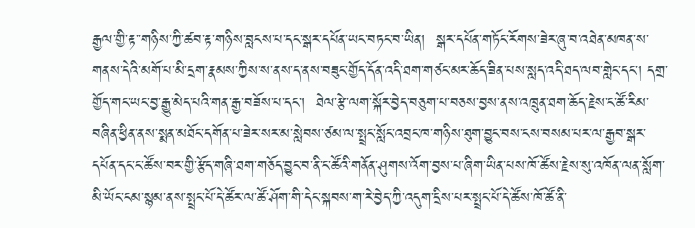རྒྱལ་གྱི་རྟ་་གཉིས་ཀྱི་ཚབ་རྟ་གཉིས་བླངས་པ་དང་སྒར་དཔོན་ཡང་བཏང་བ་ཡིན།  སྒར་དཔོན་གཏོང་རོགས་ཟེར་ཞུ་བ་འཐེན་མཁན་ས་གནས་དེའི་མགོ་པ་མི་དྲག་རྣམས་ཀྱིས་ས་ནས་ད་ནས་བཟུང་གྱོད་དོན་འདི་ཐག་གཙང་མར་ཆོད་ཟིན་པས་སླད་འདི་ཐད་ལབ་གླེང་དང་། དགྲ་གྱོད་གང་ཡང་བྱ་རྒྱུ་མེད་པའི་གན་རྒྱ་བཟོས་པ་དང་།  ཐེལ་རྩེ་ལག་སྐོར་བྱེད་བཅུག་པ་བཅས་བྱས་ནས་འཁྲུན་ཐག་ཆོད་རྗེས་ང་ཚོ་རིམ་བཞིན་ཕྱིན་ནས་སྨན་མཐོང་དགོན་པ་ཟེར་སར་མ་སླེབས་ཙམ་ལ་སྤྲང་སློང་འབྲང་ཁ་གཉིས་ཐུག་བྱུང་བས་ངས་བསམ་པར་ལ་རྒྱབ་སྒར་དཔོན་དང་ང་ཚོས་བར་གྱི་རྩོད་གཞི་ཐག་གཅོད་བྱུང་བ་ནི་ང་ཚོའི་གནོན་ཤུགས་འོག་བྱས་པ་ཞིག་ཡིན་པས་ཁོ་ཚོས་རྗེས་སུ་འཁོན་ལན་སློག་མི་ཡོང་ངམ་སྙམ་ནས་སྤྲང་པོ་དེ་ཚོར་ལ་ཚོ་ཤོག་གི་དེང་སྐབས་ག་རེ་བྱེད་ཀྱི་འདུག་དྲིས་པར་སྤྲང་པོ་དེ་ཚོས་ཁོ་ཚོ་ནི་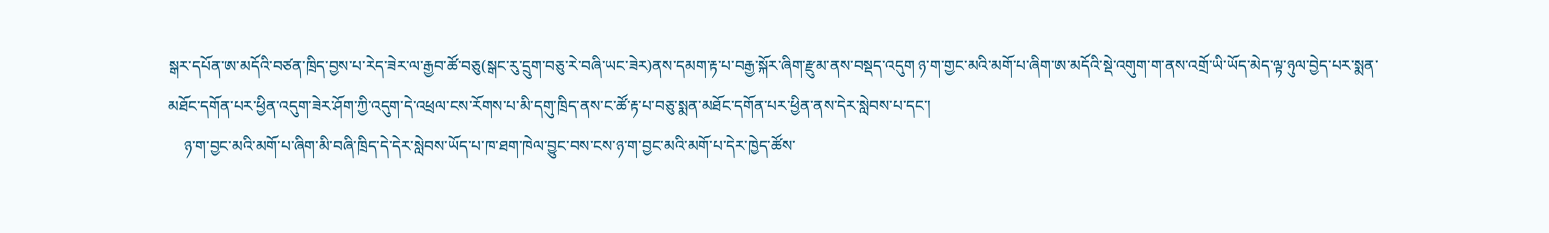སྒར་དཔོན་ཨ་མདོའི་བཙན་ཁྲིད་བྱས་པ་རེད་ཟེར་ལ་རྒྱབ་ཚོ་བཅུ(སྒང་རུ་དྲུག་བཅུ་རེ་བཞི་ཡང་ཟེར)ནས་དམག་རྟ་པ་བརྒྱ་སྐོར་ཞིག་རྫུམ་ནས་བསྡད་འདུག ཉ་ག་གྱང་མའི་མགོ་པ་ཞིག་ཨ་མདོའི་སྡེ་འགུག་ག་ནས་འགྲོ་ཡི་ཡོད་མེད་ལྟ་ཉུལ་བྱེད་པར་སྨན་མཐོང་དགོན་པར་ཕྱིན་འདུག་ཟེར་ཤོག་ཀྱི་འདུག་དེ་འཕྲལ་ངས་རོགས་པ་མི་དགུ་ཁྲིད་ནས་ང་ཚོ་རྟ་པ་བཅུ་སྨན་མཐོང་དགོན་པར་ཕྱིན་ནས་དེར་སླེབས་པ་དང་།
    ཉ་ག་བྱང་མའི་མགོ་པ་ཞིག་མི་བཞི་ཁྲིད་དེ་དེར་སླེབས་ཡོད་པ་ཁ་ཐག་ཁེལ་བྱུང་བས་ངས་ཉ་ག་བྱང་མའི་མགོ་པ་དེར་ཁྱེད་ཚོས་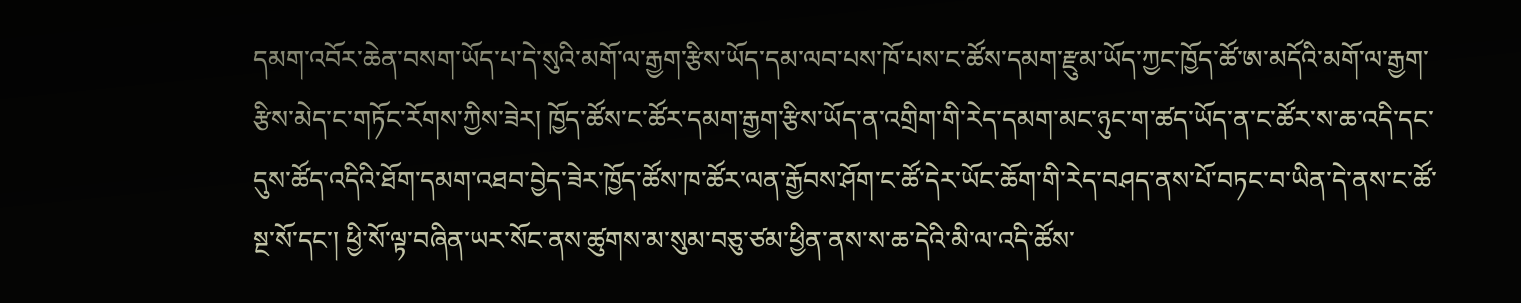དམག་འབོར་ཆེན་བསག་ཡོད་པ་དེ་སུའི་མགོ་ལ་རྒྱག་རྩིས་ཡོད་དམ་ལབ་པས་ཁོ་པས་ང་ཚོས་དམག་རྫུམ་ཡོད་ཀྱང་ཁྱོད་ཚོ་ཨ་མདོའི་མགོ་ལ་རྒྱག་རྩིས་མེད་ང་གཏོང་རོགས་ཀྱིས་ཟེར། ཁྱོད་ཚོས་ང་ཚོར་དམག་རྒྱག་རྩིས་ཡོད་ན་འགྲིག་གི་རེད་དམག་མང་ཉུང་ག་ཚད་ཡོད་ན་ང་ཚོར་ས་ཆ་འདི་དང་དུས་ཚོད་འདིའི་ཐོག་དམག་འཐབ་བྱེད་ཟེར་ཁྱོད་ཚོས་ཁ་ཚོར་ལན་རྒྱོབས་ཤོག་ང་ཚོ་དེར་ཡོང་ཆོག་གི་རེད་བཤད་ནས་པོ་བཏང་བ་ཡིན་དེ་ནས་ང་ཚོ་སྔ་སོ་དང་། ཕྱི་སོ་ལྟ་བཞིན་ཡར་སོང་ནས་ཚུགས་མ་སུམ་བཅུ་ཙམ་ཕྱིན་ནས་ས་ཆ་དེའི་མི་ལ་འདི་ཚོས་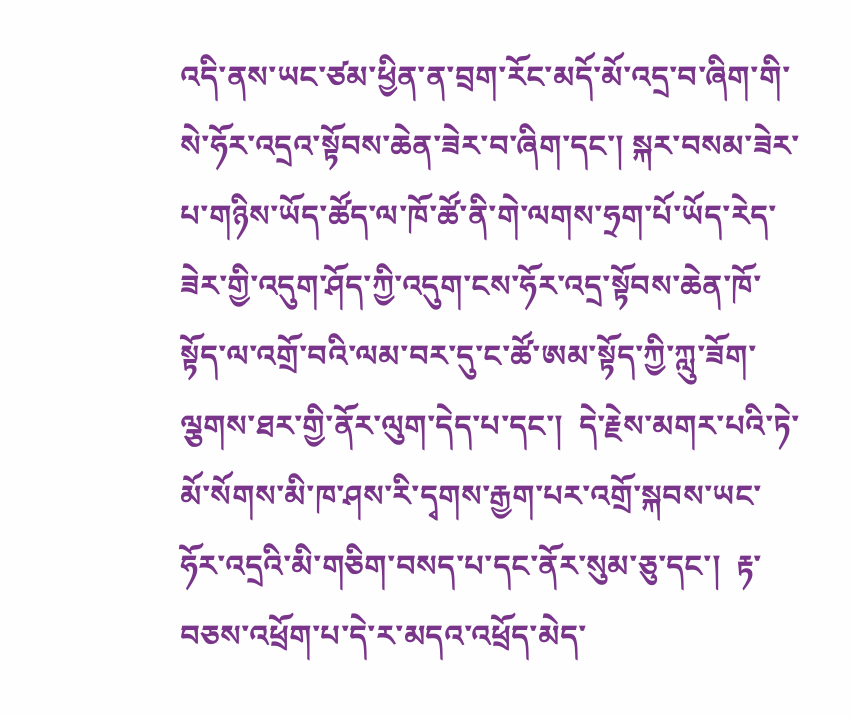འདི་ནས་ཡང་ཙམ་ཕྱིན་ན་བྲག་རོང་མདོ་མོ་འདྲ་བ་ཞིག་གི་སེ་ཧོར་འདྲའ་སྟོབས་ཆེན་ཟེར་བ་ཞིག་དང་། སྐར་བསམ་ཟེར་པ་གཉིས་ཡོད་ཚོད་ལ་ཁོ་ཚོ་ནི་གེ་ལགས་ཧྲག་པོ་ཡོད་རེད་ཟེར་གྱི་འདུག་ཤོད་ཀྱི་འདུག་ངས་ཧོར་འདྲ་སྟོབས་ཆེན་ཁོ་སྟོད་ལ་འགྲོ་བའི་ལམ་བར་དུ་ང་ཚོ་ཨམ་སྟོད་ཀྱི་ཀླུ་ཟོག་ལྕགས་ཐར་གྱི་ནོར་ལུག་དེད་པ་དང་།  དེ་རྗེས་མགར་པའི་ཏེ་མོ་སོགས་མི་ཁ་ཤས་རི་དྭགས་རྒྱག་པར་འགྲོ་སྐབས་ཡང་ཧོར་འདྲའི་མི་གཅིག་བསད་པ་དང་ནོར་སུམ་ཅུ་དང་།  རྟ་བཅས་འཕྲོག་པ་དེ་ར་མདའ་འཕྲོད་མེད་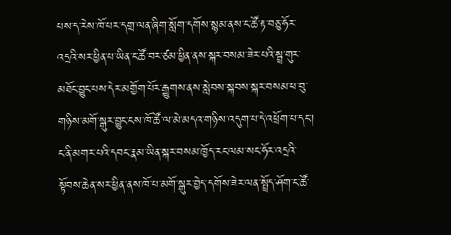པས་ད་རེས་ཁོ་པར་དགྲ་ལན་ཞིག་སློག་དགོས་སྙམ་ནས་ང་ཚོ་རྟ་བཅུ་ཧོར་འདྲའི་སར་ཕྱིན་པ་ཡིན་ང་ཚོ་བར་ཙམ་ཕྱིན་ནས་སྐར་བསམ་ཟེར་པའི་སྦྲ་གུར་མཐོང་བྱུང་པས་དེར་མགྱོག་པོར་རྒྱུགས་ནས་སླེབས་སྐབས་སྐར་བསམ་ཕ་བུ་གཉིས་མགོ་སྒུར་བྱུང་ངས་ཁོ་ཚོ་ལ་མེ་མདའ་གཉིས་འདུག་པ་དེ་འཕྲོག་པ་དང་།   ང་ནི་མགར་པའི་དབང་རྣམ་ཡིན་སྐར་བསམ་ཁྱོད་རང་ལམ་སང་ཧོར་འདྲའི་སྟོབས་ཆེན་སར་ཕྱིན་ནས་ཁོ་པ་མགོ་སྒུར་བྱེད་དགོས་ཟེར་ལན་སྤྲོད་ཤོག་ང་ཚོ་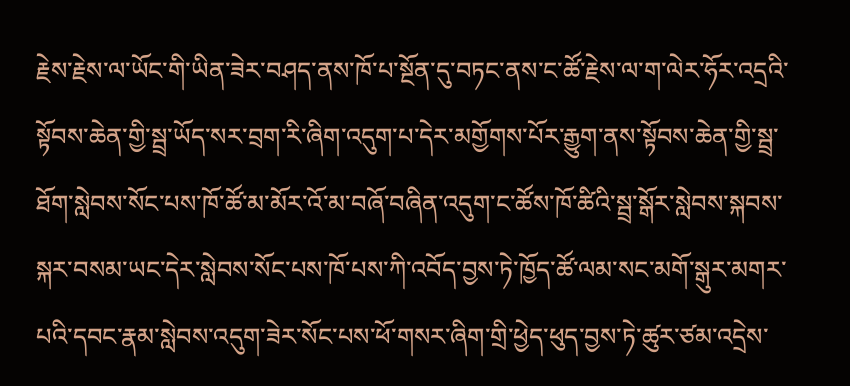རྗེས་རྗེས་ལ་ཡོང་གི་ཡིན་ཟེར་བཤད་ནས་ཁོ་པ་སྔོན་དུ་བཏང་ནས་ང་ཚོ་རྗེས་ལ་ག་ལེར་ཧོར་འདྲའི་སྟོབས་ཆེན་གྱི་སྦྲ་ཡོད་སར་བྲག་རི་ཞིག་འདུག་པ་དེར་མགྱོགས་པོར་རྒྱུག་ནས་སྟོབས་ཆེན་གྱི་སྦྲ་ཐོག་སླེབས་སོང་པས་ཁོ་ཚོ་མ་མོར་འོ་མ་བཞོ་བཞིན་འདུག་ང་ཚོས་ཁོ་ཚིའི་སྦྲ་སྒོར་སླེབས་སྐབས་སྐར་བསམ་ཡང་དེར་སླེབས་སོང་པས་ཁོ་པས་ཀི་འབོད་བྱས་ཏེ་ཁྱོད་ཚོ་ལམ་སང་མགོ་སྒུར་མགར་པའི་དབང་རྣམ་སླེབས་འདུག་ཟེར་སོང་པས་ཕོ་གསར་ཞིག་གྲི་ཕྱེད་ཕུད་བྱས་ཏེ་ཚུར་ཙམ་འདྲེས་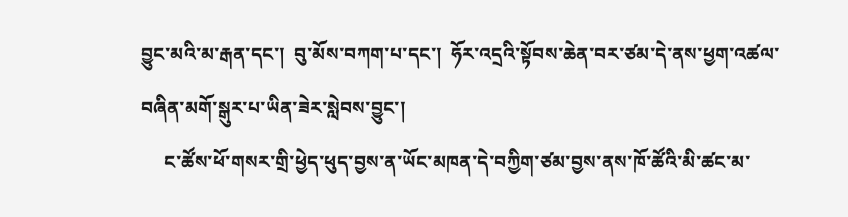བྱུང་མའི་མ་རྒན་དང་།  བུ་མོས་བཀག་པ་དང་།  ཧོར་འདྲའི་སྟོབས་ཆེན་བར་ཙམ་དེ་ནས་ཕྱག་འཚལ་བཞིན་མགོ་སྒུར་པ་ཡིན་ཟེར་སླེབས་བྱུང་།
     ང་ཚོས་ཕོ་གསར་གྲི་ཕྱེད་ཕུད་བྱས་ན་ཡོང་མཁན་དེ་བཀྱིག་ཙམ་བྱས་ནས་ཁོ་ཚོའི་མི་ཚང་མ་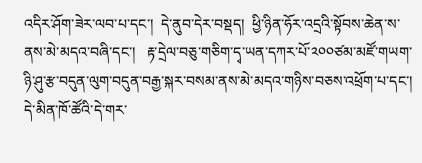འདིར་ཤོག་ཟེར་ལབ་པ་དང་།  དེ་ནུབ་དེར་བསྡད།  ཕྱི་ཉིན་ཧོར་འདྲའི་སྟོབས་ཆེན་ས་ནས་མེ་མདའ་བཞི་དང་།   རྟ་དྲེལ་བཅུ་གཅིག་དྭ་ཡན་དཀར་པོ་༢༠༠ཙམ་མཛོ་གཡག་ཉི་ཤུ་རྩ་བདུན་ལུག་བདུན་བརྒྱ་སྐར་བསམ་ནས་མེ་མདའ་གཉིས་བཅས་འཕྲོག་པ་དང་།  དེ་མིན་ཁོ་ཚོའི་དེ་གར་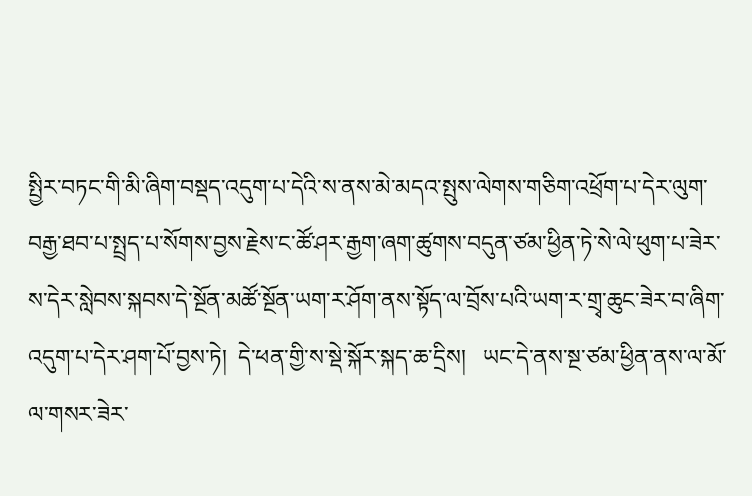སྤྱིར་བཏང་གི་མི་ཞིག་བསྡད་འདུག་པ་དེའི་ས་ནས་མེ་མདའ་སྤུས་ལེགས་གཅིག་འཕྲོག་པ་དེར་ལུག་བརྒྱ་ཐབ་པ་སྤྲད་པ་སོགས་བྱས་རྗེས་ང་ཚོ་ཤར་རྒྱག་ཞག་ཚུགས་བདུན་ཙམ་ཕྱིན་ཏེ་སེ་ལེ་ཕུག་པ་ཟེར་ས་དེར་སླེབས་སྐབས་དེ་སྔོན་མཚོ་སྔོན་ཡག་ར་ཤོག་ནས་སྟོད་ལ་བྲོས་པའི་ཡག་ར་གྲྭ་ཆུང་ཟེར་བ་ཞིག་འདུག་པ་དེར་ཤག་པོ་བྱས་ཏེ།  དེ་ཕན་གྱི་ས་སྡེ་སྐོར་སྐད་ཆ་དྲིས།   ཡང་དེ་ནས་སྔ་ཙམ་ཕྱིན་ནས་ལ་མོ་ལ་གསར་ཟེར་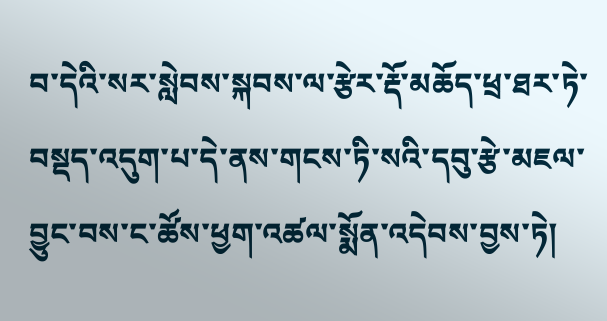བ་དེའི་སར་སླེབས་སྐབས་ལ་རྩེར་རྡོ་མཆོད་ཕྲ་ཐར་ཏེ་བསྡད་འདུག་པ་དེ་ནས་གངས་ཏི་སའི་དབུ་རྩེ་མཇལ་བྱུང་བས་ང་ཚོས་ཕྱག་འཚལ་སྨོན་འདེབས་བྱས་ཏེ།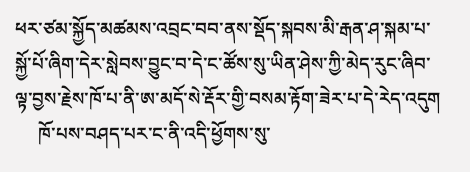ཕར་ཙམ་སྐྱོད་མཚམས་འབྲང་བབ་ནས་སྡོད་སྐབས་མི་རྒན་ཤ་སྐམ་པ་སྐྱོ་པོ་ཞིག་དེར་སླེབས་བྱུང་བ་དེ་ང་ཚོས་སུ་ཡིན་ཤེས་ཀྱི་མེད་རུང་ཞིབ་ལྟ་བྱས་རྗེས་ཁོ་པ་ནི་ཨ་མདོ་སེ་རྡོར་གྱི་བསམ་རྟོག་ཟེར་པ་དེ་རེད་འདུག
     ཁོ་པས་བཤད་པར་ང་ནི་འདི་ཕྱོགས་སུ་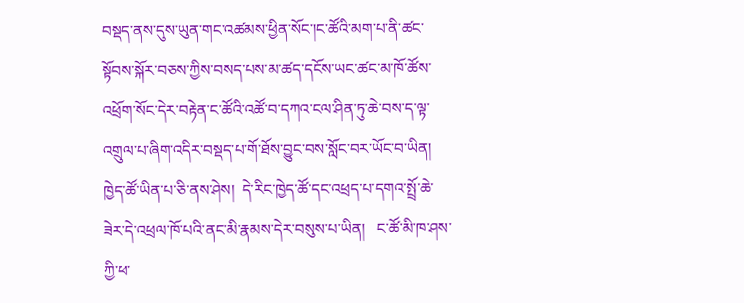བསྡད་ནས་དུས་ཡུན་གང་འཚམས་ཕྱིན་སོང་།ང་ཚོའི་མག་པ་ནི་ཚང་སྟོབས་སྐོར་བཅས་ཀྱིས་བསད་པས་མ་ཚད་དངོས་ཡང་ཚང་མ་ཁོ་ཚོས་འཕྲོག་སོང་དེར་བརྟེན་ང་ཚོའི་འཚོ་བ་དཀའ་ངལ་ཤིན་ཏུ་ཆེ་བས་ད་ལྟ་འགྲུལ་པ་ཞིག་འདིར་བསྡད་པ་གོ་ཐོས་བྱུང་བས་སློང་བར་ཡོང་བ་ཡིན།  ཁྱེད་ཚོ་ཡིན་པ་ཅི་ནས་ཤེས།  དེ་རིང་ཁྱེད་ཚོ་དང་འཕྲད་པ་དགའ་སྤྲོ་ཆེ་ཟེར་དེ་འཕྲལ་ཁོ་པའི་ནང་མི་རྣམས་དེར་བསུས་པ་ཡིན།   ང་ཚོ་མི་ཁ་ཤས་ཀྱི་ཕ་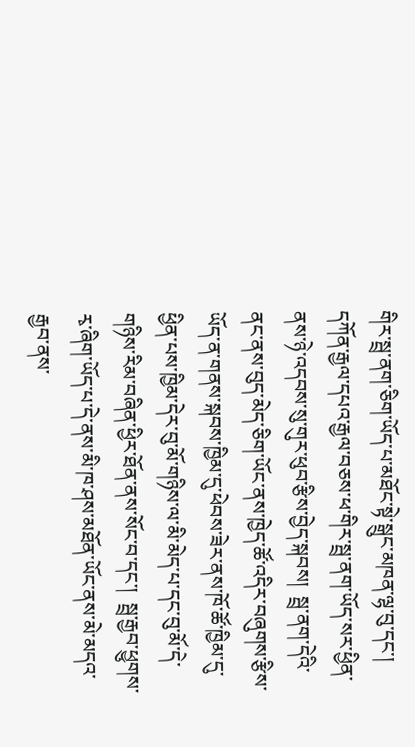གིར་སྦྲ་ནག་ཅིག་ཡོད་པ་མཐོང་སྟེ་སྒྲུང་མཁན་ལྷ་བུ་དང་།   དཀོན་རྒྱལ་དཔའ་རྒྱལ་བཅས་ཕ་གིར་སྦྲ་ནག་ཡོད་སར་ཕྱིན་ནས་ཉེ་འདབས་སུ་གུར་ཕུབ་རྩིས་བྱེད་སྐབས།  སྦྲ་ནག་དེའི་ནང་ནས་བུད་མེད་ཅིག་ཡོང་ནས་ཁྱེད་ཚོ་འདིར་བཞུགས་རྩིས་ཡོད་ན་གནས་སྐབས་ཁྱིམ་དུ་ཕེབས་ཟེར་ནས་ཁོ་ཚོ་ཁྱིམ་དུ་ཕྱིན་པས་ཁྱིམ་དེར་བུ་མོ་གཉིས་ལ་མི་མེད་པ་དང་བུ་མོ་དེ་གཉིས་རིམ་བཞིན་ཕྱིར་ཐོན་ནས་སོང་བ་དང་།  སྦྲ་རྒྱབ་ཕྱུགས་རྭ་ཞིག་ཡོད་པ་དེ་ནས་མི་ཁ་ཤས་མཐོན་ཡོང་ནས་མེ་མདའ་རྒྱབ་ནས་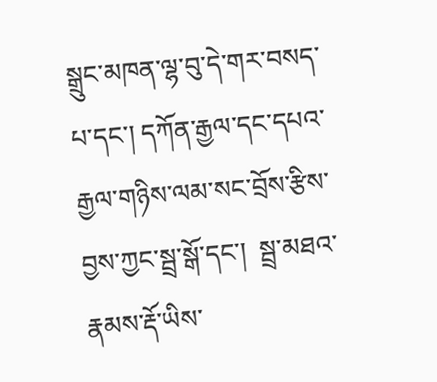སྒྲུང་མཁན་ལྷ་བུ་དེ་གར་བསད་པ་དང་། དཀོན་རྒྱལ་དང་དཔའ་རྒྱལ་གཉིས་ལམ་སང་བྲོས་རྩིས་བྱས་ཀྱང་སྦྲ་སྒོ་དང་།  སྦྲ་མཐའ་རྣམས་རྡོ་ཡིས་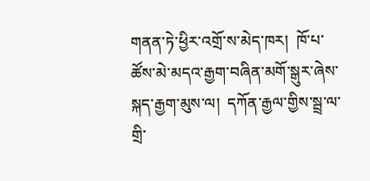གནན་ཏེ་ཕྱིར་འགྲོ་ས་མེད་ཁར།  ཁོ་པ་ཚོས་མེ་མདའ་རྒྱག་བཞིན་མགོ་སྒུར་ཞེས་སྐད་རྒྱག་མུས་ལ།  དཀོན་རྒྱལ་གྱིས་སྦྲ་ལ་གྲི་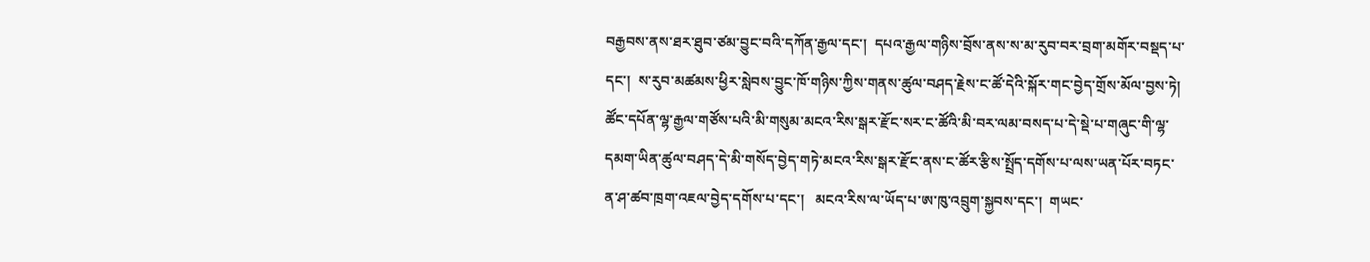བརྒྱབས་ནས་ཐར་ཐུབ་ཙམ་བྱུང་བའི་དཀོན་རྒྱལ་དང་།  དཔའ་རྒྱལ་གཉིས་བྲོས་ནས་ས་མ་རུབ་བར་བྲག་མགོར་བསྡད་པ་དང་།  ས་རུབ་མཚམས་ཕྱིར་སླེབས་བྱུང་ཁོ་གཉིས་ཀྱིས་གནས་ཚུལ་བཤད་རྗེས་ང་ཚོ་དེའི་སྐོར་གང་བྱེད་གྲོས་མོལ་བྱས་ཏེ།  ཚོང་དཔོན་ལྷ་རྒྱལ་གཙོས་པའི་མི་གསུམ་མངའ་རིས་སྒར་རྫོང་སར་ང་ཚོའི་མི་བར་ལམ་བསད་པ་དེ་སྡེ་པ་གཞུང་གི་ལྷ་དམག་ཡིན་ཚུལ་བཤད་དེ་མི་གསོད་བྱེད་གཏེ་མངའ་རིས་སྒར་རྫོང་ནས་ང་ཚོར་རྩིས་སྤྲོད་དགོས་པ་ལས་ཡན་པོར་བཏང་ན་ཤ་ཚབ་ཁྲག་འཇལ་བྱེད་དགོས་པ་དང་།   མངའ་རིས་ལ་ཡོད་པ་ཨ་ཁུ་འབྲུག་སྐྱབས་དང་།  གཡང་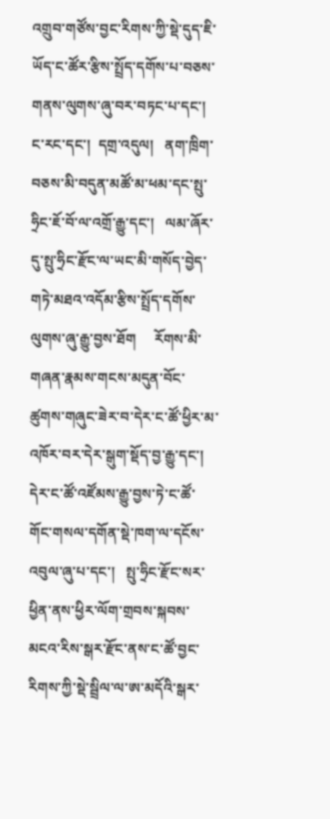འགྲུབ་གཙོས་བྱང་རིགས་ཀྱི་སྡེ་དུད་ཇི་ཡོད་ང་ཚོར་རྩིས་སྤྲོད་དགོས་པ་བཅས་གནས་ལུགས་ཞུ་བར་བཏང་པ་དང་།   ང་རང་དང་།  དགྲ་འདུལ།   ནག་ཁྲིག་བཅས་མི་བདུན་མཚོ་མ་ཕམ་དང་སྤུ་ཧྲིང་ཇོ་བོ་ལ་འགྲོ་རྒྱུ་དང་།   ལམ་ཞོར་དུ་སྤུ་ཧྲིང་རྫོང་ལ་ཡང་མི་གསོད་བྱེད་གཏེ་མཐའ་འདོམ་རྩིས་སྤྲོད་དགོས་ལུགས་ཞུ་རྒྱུ་བྱས་ཐོག     རོགས་མི་གཞན་རྣམས་གངས་མདུན་བོང་ཚུགས་གཞུང་ཟེར་བ་དེར་ང་ཚོ་ཕྱིར་མ་འཁོར་བར་དེར་སྒུག་སྡོད་བྱ་རྒྱུ་དང་།   དེར་ང་ཚོ་འཛོམས་རྒྱུ་བྱས་ཏེ་ང་ཚོ་གོང་གསལ་དགོན་སྡེ་ཁག་ལ་དངོས་འབུལ་ཞུ་པ་དང་།   སྤུ་ཧྲིང་རྫོང་སར་ཕྱིན་ནས་ཕྱིར་ལོག་གྲབས་སྐབས་མངའ་རིས་སྒར་རྫོང་ནས་ང་ཚོ་བྱང་རིགས་ཀྱི་སྡེ་སྦྲིལ་ལ་ཨ་མདོའི་སྒར་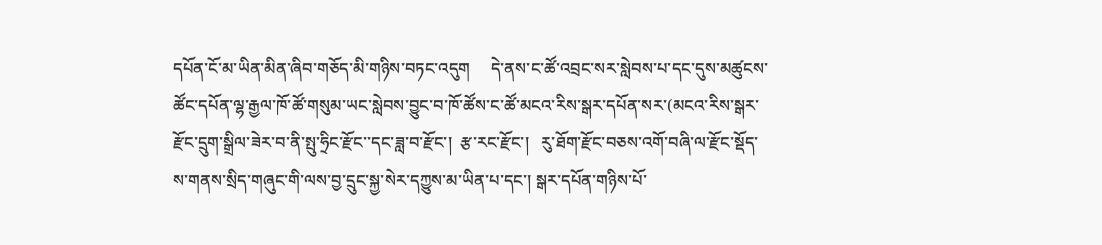དཔོན་ངོ་མ་ཡིན་མིན་ཞིབ་གཅོད་མི་གཉིས་བཏང་འདུག     དེ་ནས་ང་ཚོ་འབྲང་སར་སླེབས་པ་དང་དུས་མཚུངས་ཚོང་དཔོན་ལྷ་རྒྱལ་ཁོ་ཚོ་གསུམ་ཡང་སླེབས་བྱུང་བ་ཁོ་ཚོས་ང་ཚོ་མངའ་རིས་སྒར་དཔོན་སར་(མངའ་རིས་སྒར་རྫོང་དྲུག་སྒྲིལ་ཟེར་བ་ནི་སྤུ་ཧྲིང་རྫོང་་དང་ཟླ་བ་རྫོང་།  རྩ་རང་རྫོང་།   རུ་ཐོག་རྫོང་བཅས་འགོ་བཞི་ལ་རྫོང་སྡོད་ས་གནས་སྲིད་གཞུང་གི་ལས་བྱ་དྲུང་སྐྱ་སེར་དཀྱུས་མ་ཡིན་པ་དང་། སྒར་དཔོན་གཉིས་པོ་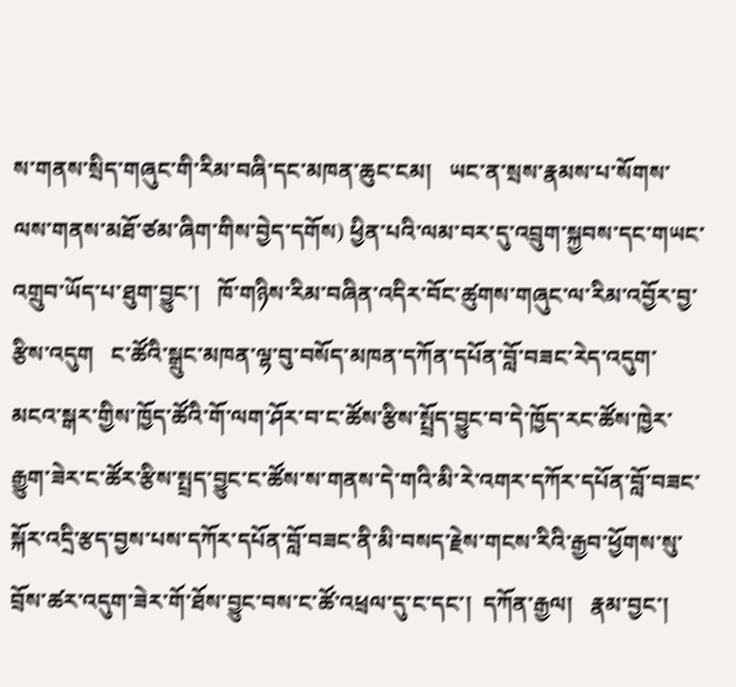ས་གནས་སྲིད་གཞུང་གི་རིམ་བཞི་དང་མཁན་ཆུང་ངམ།   ཡང་ན་སྲས་རྣམས་པ་སོགས་ལས་གནས་མཐོ་ཙམ་ཞིག་གིས་བྱེད་དགོས) ཕྱིན་པའི་ལམ་བར་དུ་འབྲུག་སྐྱབས་དང་གཡང་འགྲུབ་ཡོད་པ་ཐུག་བྱུང་།   ཁོ་གཉིས་རིམ་བཞིན་འདིར་བོང་ཚུགས་གཞུང་ལ་རིམ་འབྱོར་བྱ་རྩིས་འདུག   ང་ཚོའི་སྒྲུང་མཁན་ལྷ་བུ་བསོད་མཁན་དཀོན་དཔོན་བློ་བཟང་རེད་འདུག་མངའ་སྒར་གྱིས་ཁྱོད་ཚོའི་གོ་ལག་ཤོར་བ་ང་ཚོས་རྩིས་སྤྲོད་བྱུང་བ་དེ་ཁྱོད་རང་ཚོས་ཁྱེར་རྒྱུག་ཟེར་ང་ཚོར་རྩིས་སྤྲད་བྱུང་ང་ཚོས་ས་གནས་དེ་གའི་མི་རེ་འགར་དཀོར་དཔོན་བློ་བཟང་སྐོར་འདྲི་རྩད་བྱས་པས་དཀོར་དཔོན་བློ་བཟང་ནི་མི་བསད་རྗེས་གངས་རིའི་རྒྱབ་ཕྱོགས་སུ་བྲོས་ཚར་འདུག་ཟེར་གོ་ཐོས་བྱུང་བས་ང་ཚོ་འཕྲལ་དུ་ང་དང་།  དཀོན་རྒྱལ།   རྣམ་བྱང་།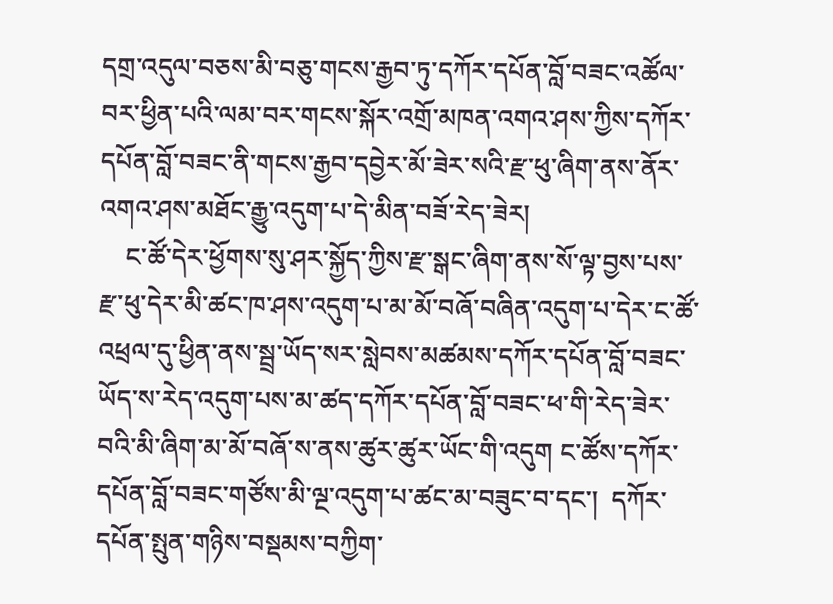དགྲ་འདུལ་བཅས་མི་བཅུ་གངས་རྒྱབ་ཏུ་དཀོར་དཔོན་བློ་བཟང་འཚོལ་བར་ཕྱིན་པའི་ལམ་བར་གངས་སྐོར་འགྲོ་མཁན་འགའ་ཤས་ཀྱིས་དཀོར་དཔོན་བློ་བཟང་ནི་གངས་རྒྱབ་དབྱེར་མོ་ཟེར་སའི་རྫ་ཕུ་ཞིག་ནས་ནོར་འགའ་ཤས་མཐོང་རྒྱུ་འདུག་པ་དེ་མིན་བཟོ་རེད་ཟེར།
    ང་ཚོ་དེར་ཕྱོགས་སུ་ཤར་སྐྱོད་ཀྱིས་རྫ་སྒང་ཞིག་ནས་སོ་ལྟ་བྱས་པས་རྫ་ཕུ་དེར་མི་ཚང་ཁ་ཤས་འདུག་པ་མ་མོ་བཞོ་བཞིན་འདུག་པ་དེར་ང་ཚོ་འཕྲལ་དུ་ཕྱིན་ནས་སྦྲ་ཡོད་སར་སླེབས་མཚམས་དཀོར་དཔོན་བློ་བཟང་ཡོད་ས་རེད་འདུག་པས་མ་ཚད་དཀོར་དཔོན་བློ་བཟང་ཕ་གི་རེད་ཟེར་བའི་མི་ཞིག་མ་མོ་བཞོ་ས་ནས་ཚུར་ཚུར་ཡོང་གི་འདུག ང་ཚོས་དཀོར་དཔོན་བློ་བཟང་གཙོས་མི་ལྔ་འདུག་པ་ཚང་མ་བཟུང་བ་དང་།  དཀོར་དཔོན་སྤུན་གཉིས་བསྡམས་བཀྱིག་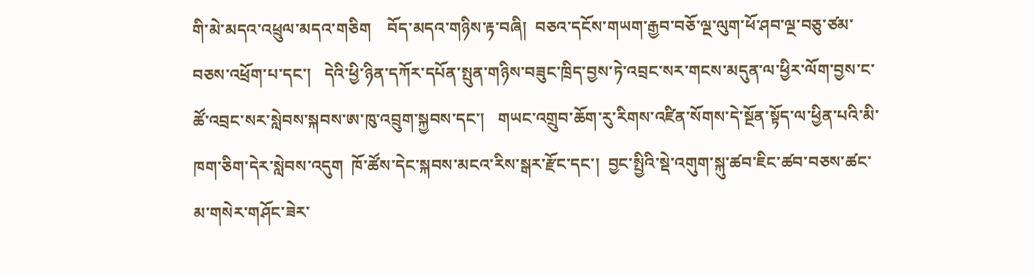གི་མེ་མདའ་འཕྲུལ་མདའ་གཅིག    བོད་མདའ་གཉིས་རྟ་བཞི།  བཅའ་དངོས་གཡག་རྒྱབ་བཅོ་ལྔ་ལུག་ཕོ་ཤབ་ལྔ་བཅུ་ཙམ་བཅས་འཕྲོག་པ་དང་།   དེའི་ཕྱི་ཉིན་དཀོར་དཔོན་སྤུན་གཉིས་བཟུང་ཁྲིད་བྱས་ཏེ་འབྲང་སར་གངས་མདུན་ལ་ཕྱིར་ལོག་བྱས་ང་ཚོ་འབྲང་སར་སླེབས་སྐབས་ཨ་ཁུ་འབྲུག་སྐྱབས་དང་།   གཡང་འགྲུབ་ཆོག་རུ་རིགས་འཛིན་སོགས་དེ་སྔོན་སྟོད་ལ་ཕྱིན་པའི་མི་ཁག་ཅིག་དེར་སླེབས་འདུག  ཁོ་ཚོས་དེང་སྐབས་མངའ་རིས་སྒར་རྫོང་དང་།  བྱང་སྤྱིའི་སྡེ་འགུག་སྐུ་ཚབ་ཇིང་ཚབ་བཅས་ཚང་མ་གསེར་གཤོང་ཟེར་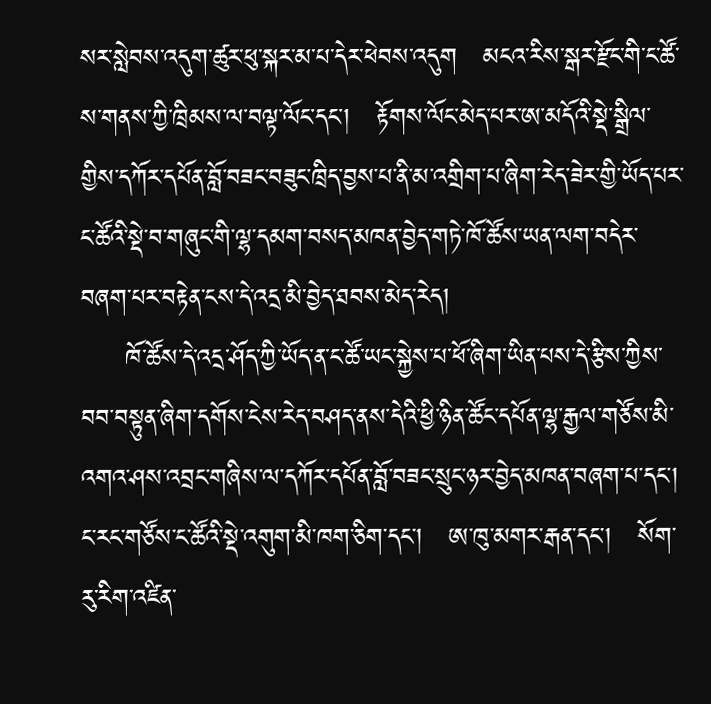སར་སླེབས་འདུག་ཚུར་ཕུ་སྐར་མ་པ་དེར་ཕེབས་འདུག   མངའ་རིས་སྒར་རྫོང་གི་ང་ཚོ་ས་གནས་ཀྱི་ཁྲིམས་ལ་བལྟ་ལོང་དང་།   རྟོགས་ལོང་མེད་པར་ཨ་མདོའི་སྡེ་སྒྲིལ་གྱིས་དཀོར་དཔོན་བློ་བཟང་བཟུང་ཁྲིད་བྱས་པ་ནི་མ་འགྲིག་པ་ཞིག་རེད་ཟེར་གྱི་ཡོད་པར་ང་ཚོའི་སྡེ་བ་གཞུང་གི་ལྷ་དམག་བསད་མཁན་བྱེད་གཏེ་ཁོ་ཚོས་ཡན་ལག་བདེར་བཞག་པར་བརྟེན་ངས་དེ་འདྲ་མི་བྱེད་ཐབས་མེད་རེད།
     ཁོ་ཚོས་དེ་འདྲ་ཤོད་ཀྱི་ཡོད་ན་ང་ཚོ་ཡང་སྐྱེས་པ་ཕོ་ཞིག་ཡིན་པས་དེ་རྩིས་ཀྱིས་བབ་བསྟུན་ཞིག་དགོས་ངེས་རེད་བཤད་ནས་དེའི་ཕྱི་ཉིན་ཚོང་དཔོན་ལྷ་རྒྱལ་གཙོས་མི་འགའ་ཤས་འབྲང་གཞིས་ལ་དཀོར་དཔོན་བློ་བཟང་སྲུང་ཉར་བྱེད་མཁན་བཞག་པ་དང་།   ང་རང་གཙོས་ང་ཚོའི་སྡེ་འགུག་མི་ཁག་ཅིག་དང་།   ཨ་ཁུ་མགར་རྒན་དང་།   སོག་རུ་རིག་འཛིན་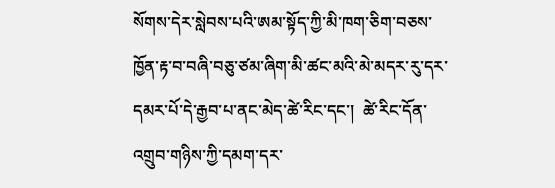སོགས་དེར་སླེབས་པའི་ཨམ་སྟོད་ཀྱི་མི་ཁག་ཅིག་བཅས་ཁྱོན་རྟ་བ་བཞི་བཅུ་ཙམ་ཞིག་མི་ཚང་མའི་མེ་མདར་རུ་དར་དམར་པོ་དེ་རྒྱབ་པ་ནང་མེད་ཚེ་རིང་དང་།  ཚེ་རིང་དོན་འགྲུབ་གཉིས་ཀྱི་དམག་དར་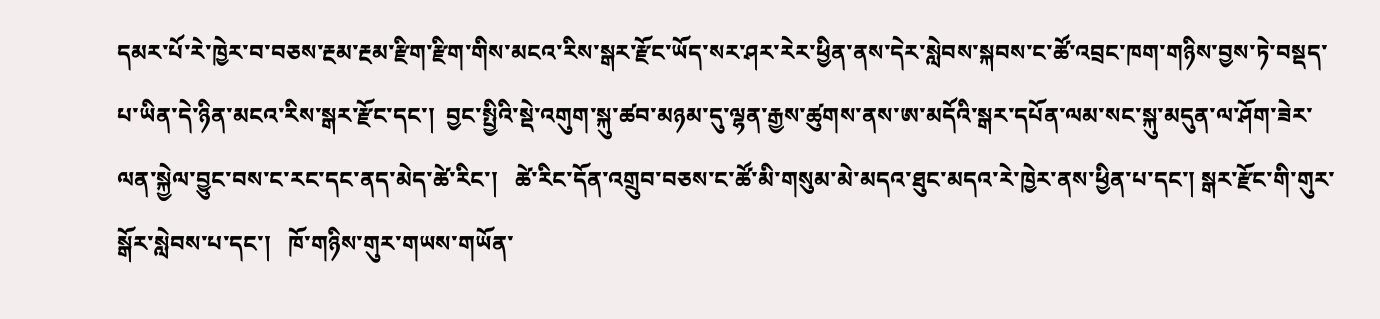དམར་པོ་རེ་ཁྱེར་བ་བཅས་རྔམ་རྔམ་རྫིག་རྫིག་གིས་མངའ་རིས་སྒར་རྫོང་ཡོད་སར་ཤར་རེར་ཕྱིན་ནས་དེར་སླེབས་སྐབས་ང་ཚོ་འབྲང་ཁག་གཉིས་བྱས་ཏེ་བསྡད་པ་ཡིན་དེ་ཉིན་མངའ་རིས་སྒར་རྫོང་དང་།  བྱང་སྤྱིའི་སྡེ་འགུག་སྐུ་ཚབ་མཉམ་དུ་ལྷན་རྒྱས་ཚུགས་ནས་ཨ་མདོའི་སྒར་དཔོན་ལམ་སང་སྐུ་མདུན་ལ་ཤོག་ཟེར་ལན་སྐྱེལ་བྱུང་བས་ང་རང་དང་ནད་མེད་ཚེ་རིང་།   ཚེ་རིང་དོན་འགྲུབ་བཅས་ང་ཚོ་མི་གསུམ་མེ་མདའ་ཐུང་མདའ་རེ་ཁྱེར་ནས་ཕྱིན་པ་དང་། སྒར་རྫོང་གི་གུར་སྒོར་སླེབས་པ་དང་།   ཁོ་གཉིས་གུར་གཡས་གཡོན་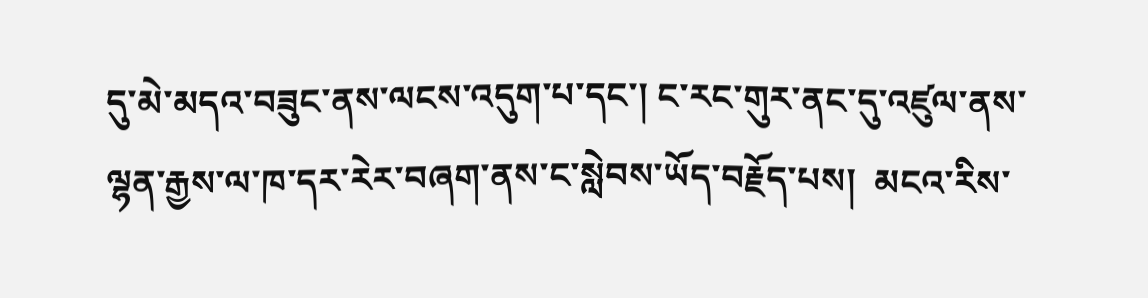དུ་མེ་མདའ་བཟུང་ནས་ལངས་འདུག་པ་དང་། ང་རང་གུར་ནང་དུ་འཛུལ་ནས་ལྷན་རྒྱས་ལ་ཁ་དར་རེར་བཞག་ནས་ང་སླེབས་ཡོད་བརྗོད་པས།  མངའ་རིས་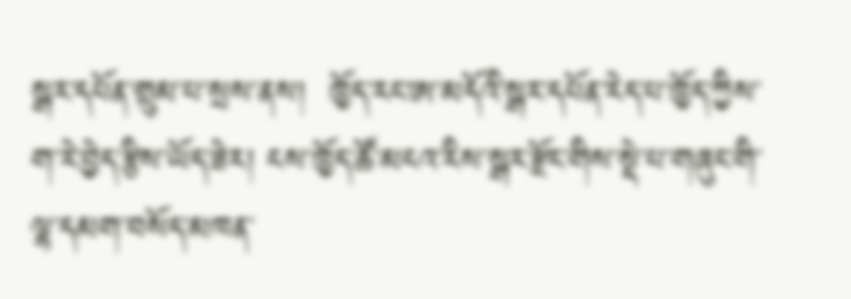སྒར་དཔོན་གྲུམ་པ་སྲས་ནས།  ཁྱོད་རང་ཨ་མདོའི་སྒར་དཔོན་རེད་པ་ཁྱོད་ཀྱིས་ག་རེ་བྱེད་རྩིས་ཡོད་ཟེར། ངས་ཁྱོད་ཚོ་མངའ་རིས་སྒར་རྫོང་གིས་སྡེ་པ་གཞུང་གི་ལྷ་དམག་བསོད་མཁན་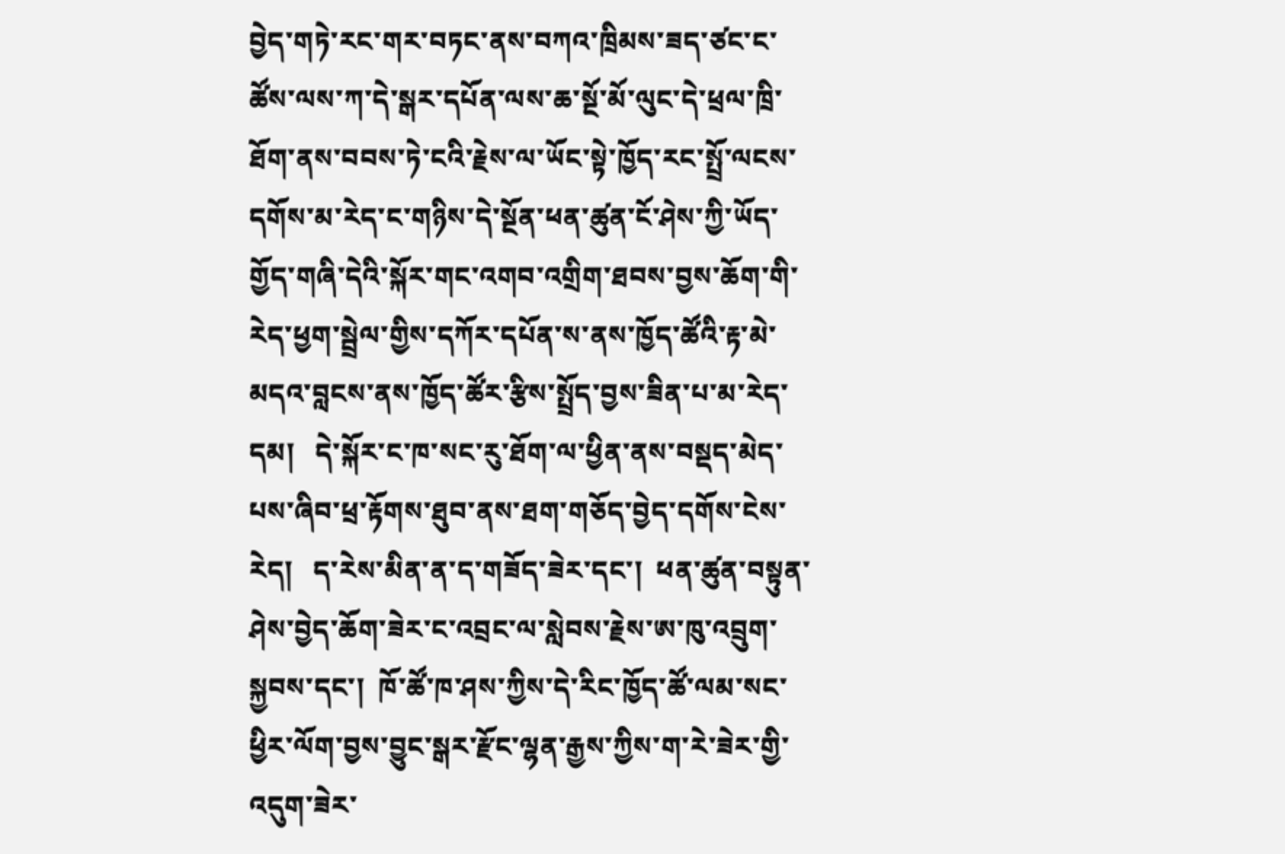བྱེད་གཏེ་རང་གར་བཏང་ནས་བཀའ་ཁྲིམས་ཟད་ཙང་ང་ཚོས་ལས་ཀ་དེ་སྒར་དཔོན་ལས་ཆ་སྔོ་མོ་ལུང་དེ་ཕྲལ་ཁྲི་ཐོག་ནས་བབས་ཏེ་ངའི་རྗེས་ལ་ཡོང་སྟེ་ཁྱོད་རང་སྤྲོ་ལངས་དགོས་མ་རེད་ང་གཉིས་དེ་སྔོན་ཕན་ཚུན་ངོ་ཤེས་ཀྱི་ཡོད་གྱོད་གཞི་དེའི་སྐོར་གང་འགབ་འགྲིག་ཐབས་བྱས་ཆོག་གི་རེད་ཕྱག་སྦྲེལ་གྱིས་དཀོར་དཔོན་ས་ནས་ཁྱོད་ཚོའི་རྟ་མེ་མདའ་བླངས་ནས་ཁྱོད་ཚོར་རྩིས་སྤྲོད་བྱས་ཟིན་པ་མ་རེད་དམ།   དེ་སྐོར་ང་ཁ་སང་རུ་ཐོག་ལ་ཕྱིན་ནས་བསྡད་མེད་པས་ཞིབ་ཕྲ་རྟོགས་ཐུབ་ནས་ཐག་གཅོད་བྱེད་དགོས་ངེས་རེད།   ད་རེས་མིན་ན་ད་གཟོད་ཟེར་དང་།  ཕན་ཚུན་བསྟུན་ཤེས་བྱེད་ཆོག་ཟེར་ང་འབྲང་ལ་སླེབས་རྗེས་ཨ་ཁུ་འབྲུག་སྐྱབས་དང་།  ཁོ་ཚོ་ཁ་ཤས་ཀྱིས་དེ་རིང་ཁྱོད་ཚོ་ལམ་སང་ཕྱིར་ལོག་བྱས་བྱུང་སྒར་རྫོང་ལྷན་རྒྱས་ཀྱིས་ག་རེ་ཟེར་གྱི་འདུག་ཟེར་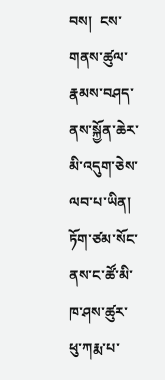བས།  ངས་གནས་ཚུལ་རྣམས་བཤད་ནས་སྐྱོན་ཆེར་མི་འདུག་ཅེས་ལབ་པ་ཡིན།   ཏོག་ཙམ་སོང་ནས་ང་ཚོ་མི་ཁ་ཤས་ཚུར་ཕུ་ཀརྨ་པ་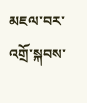མཇལ་བར་འགྲོ་སྐབས་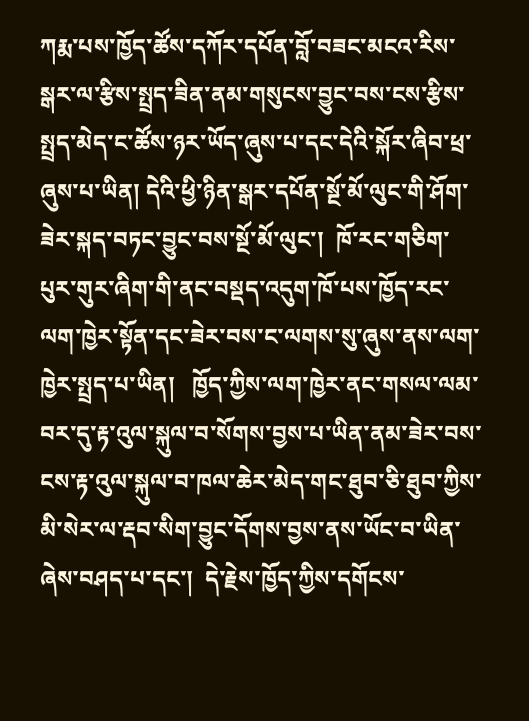ཀརྨ་པས་ཁྱོད་ཚོས་དཀོར་དཔོན་བློ་བཟང་མངའ་རིས་སྒར་ལ་རྩིས་སྤྲད་ཟིན་ནམ་གསུངས་བྱུང་བས་ངས་རྩིས་སྤྲད་མེད་ང་ཚོས་ཉར་ཡོད་ཞུས་པ་དང་དེའི་སྐོར་ཞིབ་ཕྲ་ཞུས་པ་ཡིན། དེའི་ཕྱི་ཉིན་སྒར་དཔོན་སྔོ་མོ་ལུང་གི་ཤོག་ཟེར་སྐད་བཏང་བྱུང་བས་སྔོ་མོ་ལུང་།  ཁོ་རང་གཅིག་པུར་གུར་ཞིག་གི་ནང་བསྡད་འདུག་ཁོ་པས་ཁྱོད་རང་ལག་ཁྱེར་སྟོན་དང་ཟེར་བས་ང་ལགས་སུ་ཞུས་ནས་ལག་ཁྱེར་སྤྲད་པ་ཡིན།   ཁྱོད་ཀྱིས་ལག་ཁྱེར་ནང་གསལ་ལམ་བར་དུ་རྟ་འུལ་སྐུལ་བ་སོགས་བྱས་པ་ཡིན་ནམ་ཟེར་བས་ངས་རྟ་འུལ་སྐུལ་བ་ཁལ་ཆེར་མེད་གང་ཐུབ་ཅི་ཐུབ་ཀྱིས་མི་སེར་ལ་རྡབ་སིག་བྱུང་དོགས་བྱས་ནས་ཡོང་བ་ཡིན་ཞེས་བཤད་པ་དང་།  དེ་རྗེས་ཁྱོད་ཀྱིས་དགོངས་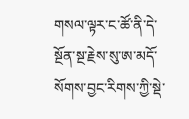གསལ་ལྟར་ང་ཚོ་ནི་དེ་སྔོན་སྔ་རྗེས་སུ་ཨ་མདོ་སོགས་བྱང་རིགས་ཀྱི་སྡེ་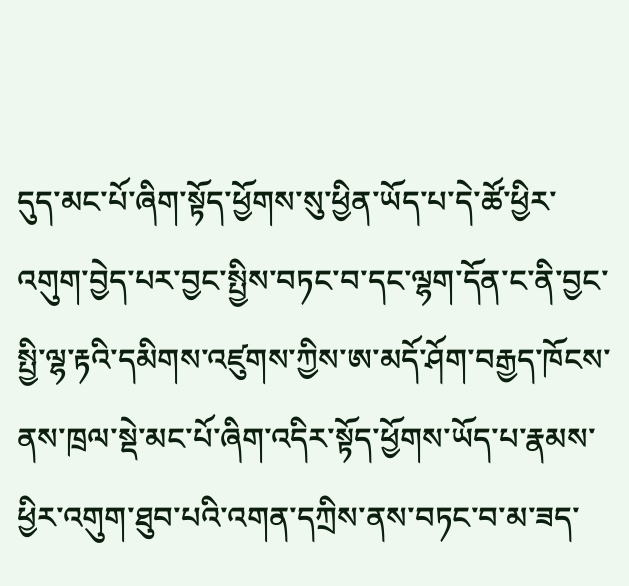དུད་མང་པོ་ཞིག་སྟོད་ཕྱོགས་སུ་ཕྱིན་ཡོད་པ་དེ་ཚོ་ཕྱིར་འགུག་བྱེད་པར་བྱང་སྤྱིས་བཏང་བ་དང་ལྷག་དོན་ང་ནི་བྱང་སྤྱི་ལྷ་རྟའི་དམིགས་འཛུགས་ཀྱིས་ཨ་མདོ་ཤོག་བརྒྱད་ཁོངས་ནས་ཁྲལ་སྡེ་མང་པོ་ཞིག་འདིར་སྟོད་ཕྱོགས་ཡོད་པ་རྣམས་ཕྱིར་འགུག་ཐུབ་པའི་འགན་དཀྲིས་ནས་བཏང་བ་མ་ཟད་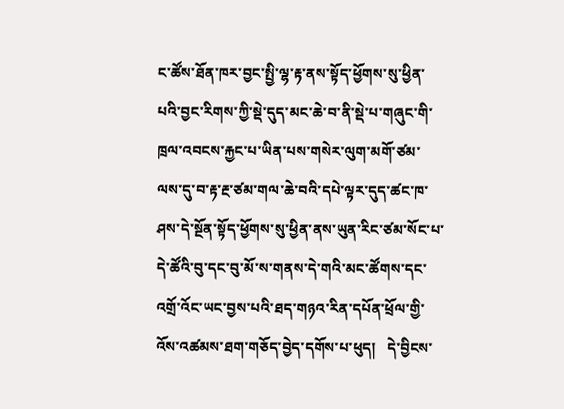ང་ཚོས་ཐོན་ཁར་བྱང་སྤྱི་ལྷ་རྟ་ནས་སྟོད་ཕྱོགས་སུ་ཕྱིན་པའི་བྱང་རིགས་ཀྱི་སྡེ་དུད་མང་ཆེ་བ་ནི་སྡེ་པ་གཞུང་གི་ཁྲལ་འབངས་རྐྱང་པ་ཡིན་པས་གསེར་ལུག་མགོ་ཙམ་ལས་དུ་བ་རྟ་རྔ་ཙམ་གལ་ཆེ་བའི་དཔེ་ལྟར་དུད་ཚང་ཁ་ཤས་དེ་སྔོན་སྟོད་ཕྱོགས་སུ་ཕྱིན་ནས་ཡུན་རིང་ཙམ་སོང་པ་དེ་ཚོའི་བུ་དང་བུ་མོ་ས་གནས་དེ་གའི་མང་ཚོགས་དང་འགྲོ་འོང་ཡང་བྱས་པའི་ཐད་གཉའ་རིན་དཔོན་ཕྲོལ་གྱི་འོས་འཚམས་ཐག་གཅོད་བྱེད་དགོས་པ་ཕུད།   དེ་བྱིངས་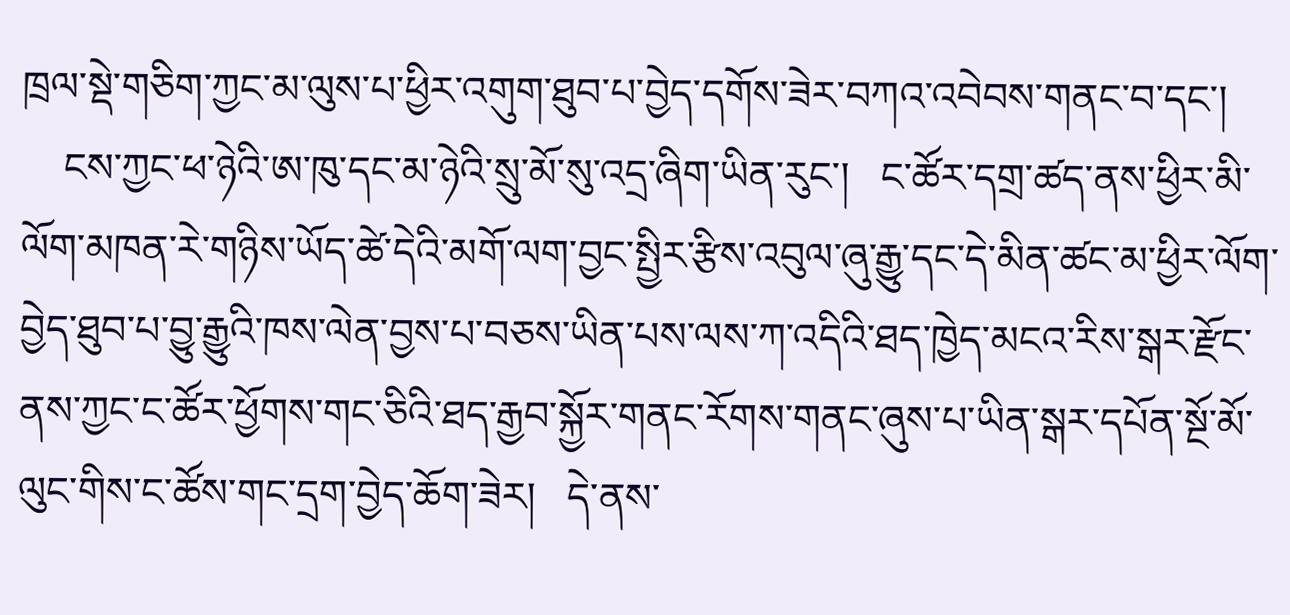ཁྲལ་སྡེ་གཅིག་ཀྱང་མ་ལུས་པ་ཕྱིར་འགུག་ཐུབ་པ་བྱེད་དགོས་ཟེར་བཀའ་འབེབས་གནང་བ་དང་།
    ངས་ཀྱང་ཕ་ཉེའི་ཨ་ཁུ་དང་མ་ཉེའི་སྲུ་མོ་སུ་འདྲ་ཞིག་ཡིན་རུང་།   ང་ཚོར་དགྲ་ཚད་ནས་ཕྱིར་མི་ལོག་མཁན་རེ་གཉིས་ཡོད་ཚེ་དེའི་མགོ་ལག་བྱང་སྤྱིར་རྩིས་འབུལ་ཞུ་རྒྱུ་དང་དེ་མིན་ཚང་མ་ཕྱིར་ལོག་བྱེད་ཐུབ་པ་བྱུ་རྒྱུའི་ཁས་ལེན་བྱས་པ་བཅས་ཡིན་པས་ལས་ཀ་འདིའི་ཐད་ཁྱེད་མངའ་རིས་སྒར་རྫོང་ནས་ཀྱང་ང་ཚོར་ཕྱོགས་གང་ཅིའི་ཐད་རྒྱབ་སྐྱོར་གནང་རོགས་གནང་ཞུས་པ་ཡིན་སྒར་དཔོན་སྔོ་མོ་ལུང་གིས་ང་ཚོས་གང་དྲག་བྱེད་ཆོག་ཟེར།   དེ་ནས་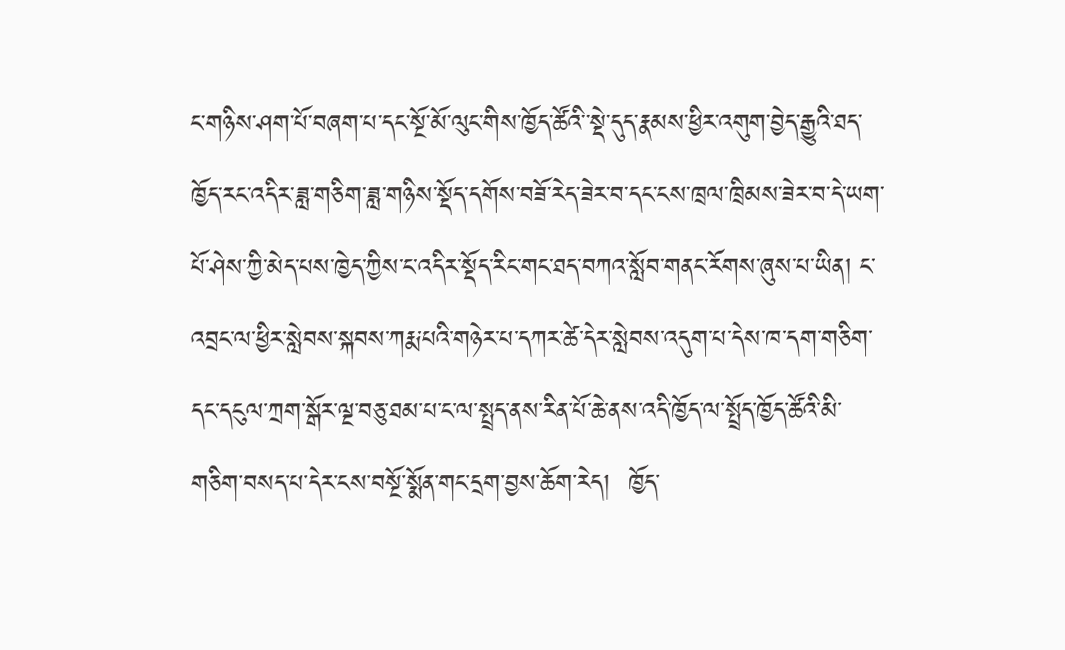ང་གཉིས་ཤག་པོ་བཞག་པ་དང་སྔོ་མོ་ལུང་གིས་ཁྱོད་ཚོའི་་སྡེ་དུད་རྣམས་ཕྱིར་འགུག་བྱེད་རྒྱུའི་ཐད་ཁྱོད་རང་འདིར་ཟླ་གཅིག་ཟླ་གཉིས་སྡོད་དགོས་བཟོ་རེད་ཟེར་བ་དང་ངས་ཁྲལ་ཁྲིམས་ཟེར་བ་དེ་ཡག་པོ་ཤེས་ཀྱི་མེད་པས་ཁྱེད་ཀྱིས་ང་འདིར་སྡོད་རིང་གང་ཐད་བཀའ་སློབ་གནང་རོགས་ཞུས་པ་ཡིན། ང་འབྲང་ལ་ཕྱིར་སླེབས་སྐབས་ཀརྨ་པའི་གཉེར་པ་དཀར་ཚེ་དེར་སླེབས་འདུག་པ་དེས་ཁ་དག་གཅིག་དང་དངུལ་ཀྲག་སྒོར་ལྔ་བཅུ་ཐམ་པ་ང་ལ་སྤྲད་ནས་རིན་པོ་ཆེ་ནས་འདི་ཁྱོད་ལ་སྤྲོད་ཁྱོད་ཚོའི་མི་གཅིག་བསད་པ་དེར་ངས་བསྔོ་སྨོན་གང་དྲག་བྱས་ཆོག་རེད།  ཁྱོད་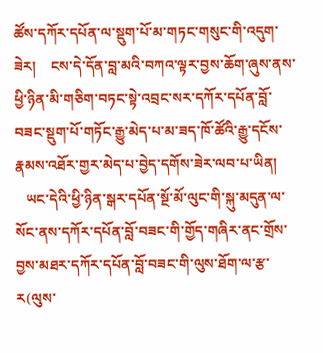ཚོས་དཀོར་དཔོན་ལ་སྡུག་པོ་མ་གཏང་གསུང་གི་འདུག་ཟེར།    ངས་དེ་དོན་བླ་མའི་བཀའ་ལྟར་བྱས་ཆོག་ཞུས་ནས་ཕྱི་ཉིན་མི་གཅིག་བཏང་སྟེ་འབྲང་སར་དཀོར་དཔོན་བློ་བཟང་སྡུག་པོ་གཏོང་རྒྱུ་མེད་པ་མ་ཟད་ཁོ་ཚོའི་རྒྱུ་དངོས་རྣམས་འཐོར་གྱར་མེད་པ་བྱེད་དགོས་ཟེར་ལབ་པ་ཡིན།
   ཡང་དེའི་ཕྱི་ཉིན་སྒར་དཔོན་སྔོ་མོ་ལུང་གི་སྐུ་མདུན་ལ་སོང་ནས་དཀོར་དཔོན་བློ་བཟང་གི་གྱོད་གཞིར་ནང་གྲོས་བྱས་མཐར་དཀོར་དཔོན་བློ་བཟང་གི་ལུས་ཐོག་ལ་རྩ་ར(ལུས་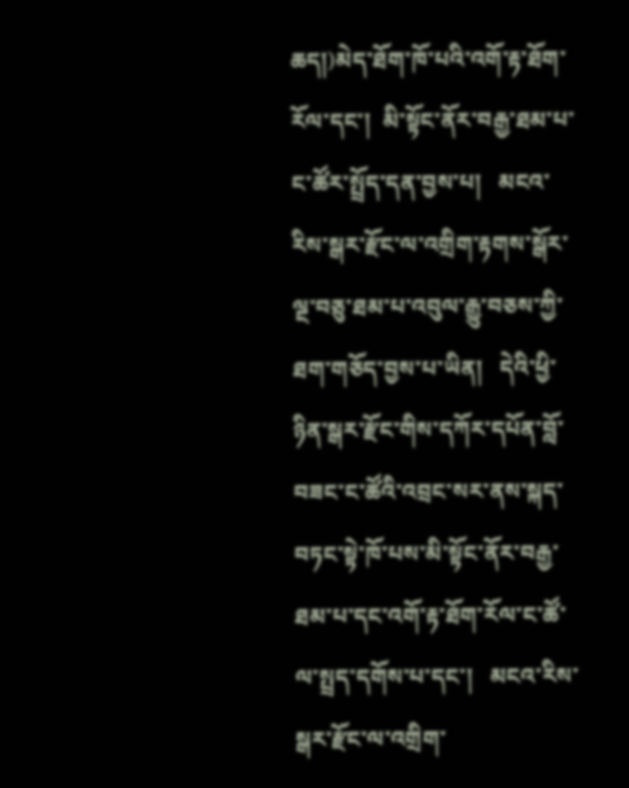ཆད།)མེད་ཐོག་ཁོ་པའི་འགོ་རྟ་ཐོག་རོལ་དང་།  མི་སྟོང་ནོར་བརྒྱ་ཐམ་པ་ང་ཚོར་སྤྲོད་དན་བྱས་པ།   མངའ་རིས་སྒར་རྫོང་ལ་འགྲིག་རྟགས་སྒོར་ལྔ་བཅུ་ཐམ་པ་འབུལ་རྒྱུ་བཅས་ཀྱི་ཐག་གཅོད་བྱས་པ་ཡིན།   དེའི་ཕྱི་ཉིན་སྒར་རྫོང་གིས་དཀོར་དཔོན་བློ་བཟང་ང་ཚོའི་འབྲང་སར་ནས་སྐད་བཏང་སྟེ་ཁོ་པས་མི་སྟོང་ནོར་བརྒྱ་ཐམ་པ་དང་འགོ་རྟ་ཐོག་རོལ་ང་ཚོ་ལ་སྤྲད་དགོས་པ་དང་།   མངའ་རིས་སྒར་རྫོང་ལ་འགྲིག་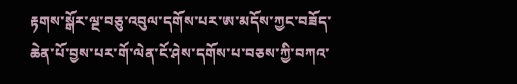རྟགས་སྒོར་ལྔ་བཅུ་འབུལ་དགོས་པར་ཨ་མདོས་ཀྱང་བཟོད་ཆེན་པོ་བྱས་པར་གོ་ལེན་ངོ་ཤེས་དགོས་པ་བཅས་ཀྱི་བཀའ་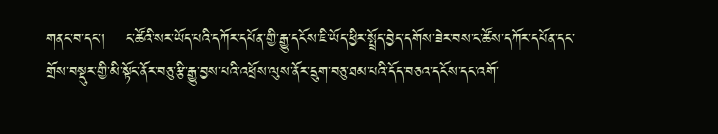གནང་བ་དང་།    ང་ཚོའི་སར་ཡོད་པའི་དཀོར་དཔོན་གྱི་རྒྱུ་དངོས་ཇི་ཡོད་ཕྱིར་སྤྲོད་བྱེད་དགོས་ཟེར་བས་ང་ཚོས་དཀོར་དཔོན་དང་གྲོས་བསྡུར་གྱི་མི་སྟོང་ནོར་བཅུ་རྩི་རྒྱུ་བྱས་པའི་འཕྲོས་ལུས་ནོར་དྲུག་བཅུ་ཐམ་པའི་དོད་བཅའ་དངོས་དང་འགོ་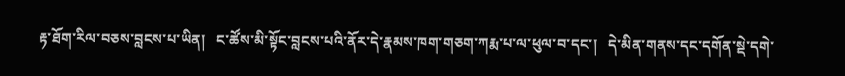རྟ་ཐོག་རིལ་བཅས་བླངས་པ་ཡིན།   ང་ཚོས་མི་སྟོང་བླངས་པའི་ནོར་དེ་རྣམས་ཁག་གཅག་ཀརྨ་པ་ལ་ཕུལ་བ་དང་།   དེ་མིན་གནས་དང་དགོན་སྡེ་དགེ་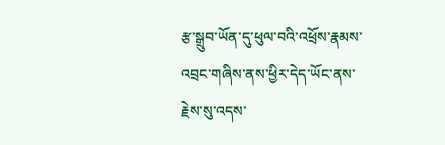རྩ་སྒྲུབ་ཡོན་དུ་ཕུལ་བའི་འཕྲོས་རྣམས་འབྲང་གཞིས་ནས་ཕྱིར་དེད་ཡོང་ནས་རྗེས་སུ་འདས་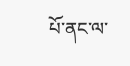པོ་ནང་ལ་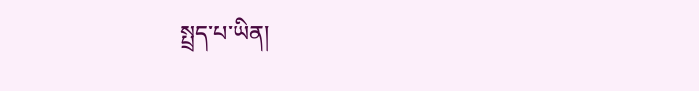སྤྲད་པ་ཡིན།